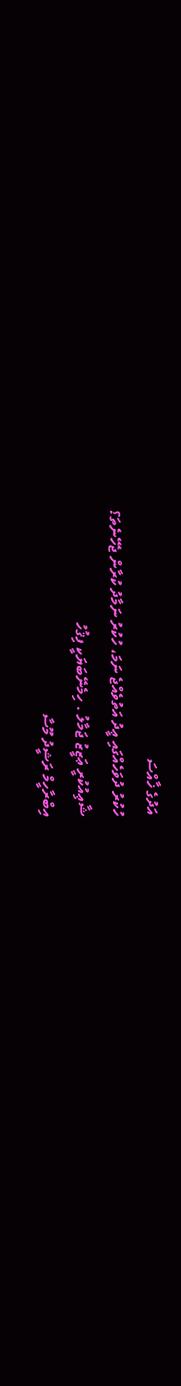އަދުގެ ޚާއްސަ
ހުކުރު ދުވަހެއްގައި ޢީދު އަތުވެއްޖެ ނަމަ، ހުކުރު ނަމާދު ކުރާން ޖެހޭނެތަ؟
ޝާޢިއުކުރީ ޢަޒީޒު ޖަމާލު . ހިމެނޭބަޔަކީ ފިޤުހު
އިބްރާހީމް ރަޝީދު މޫސާ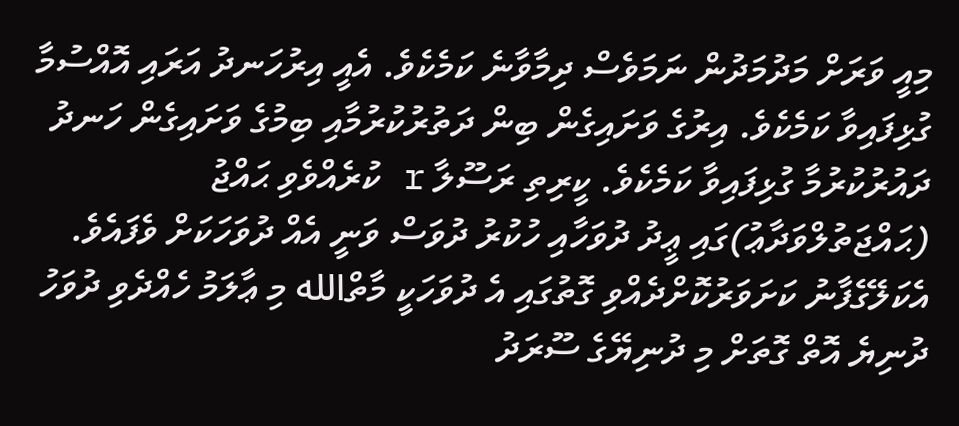މިއީ ވަރަށް މަދުމަދުން ނަމަވެސް ދިމާވާނެ ކަމެކެވެ. އެއީ އިރުހަނދު އަރައި އޮއްސުމާ ގުޅިފައިވާ ކަމެކެވެ. އިރުގެ ވަށައިގެން ބިން ދަތުރުކުރުމާއި ބިމުގެ ވަށައިގެން ހަނދު ދައުރުކުރުމާ ގުޅިފައިވާ ކަމެކެވެ. ކީރިތި ރަސޫލާ r ކުރެއްވެވި ޙައްޖު (ޙައްޖަތުލްވަދާޢު)ގައި ޢީދު ދުވަހާއި ހުކުރު ދުވަސް ވަނީ އެއް ދުވަހަކަށް ވެފައެވެ. އެކަލޭގެފާނު ކަށަވަރުކޮށްދެއްވި ގޮތުގައި އެ ދުވަހަކީ މާތްالله މި ޢާލަމު ހެއްދެވި ދުވަހު ދުނިޔެ އޮތް ގޮތަށް މި ދުނިޔޭގެ ސޫރަދު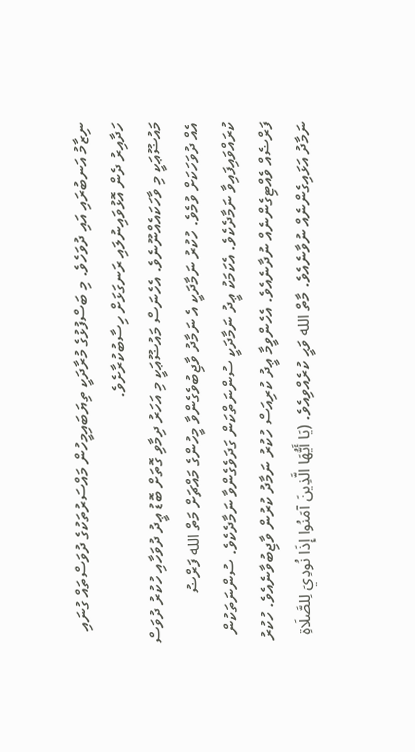ނިޒާމު އަނބުރައި އައި ދުވަހެވެ. މި ބަސްފުޅުގެ މުރާދަކީ ތިޔަބައިމީހުން މައްސަރުތަކުގެ ދުވަސްތައް ގުނައި ހަދާއިރު ދެން އޮޅުވައިނުލައި ރަނގަޅަށް ހިސާބުކުރާށެވެ.
މައުޟޫޢަކީ މި ވާހަކައެއްނޫނެވެ. އެހެނަސް މައުޟޫޢަކީ މި އަހަރު ދިމާވި ގޮތަށް ބޮޑު ޢީދު ދުވަހާއި ހުކުރު ދުވަސް އެއް ދުވަހަކަށް ވުމެވެ. ހުކުރު ނަމާދަކީ އެ ނަމާދު ވާޖިބުވެގެންވާ މީހުންގެ މައްޗަށް މަތް الله ފަރްޟު ކުރައްވައިފައިވާ ނަމާދެކެވެ. އެކަމަކު ޢީދު ނަމާދަކީ ސުންނަތްކަން ގަދަވެގެންވާ ނަމާދެކެވެ. ސުންނަތަކުން ފަރްޟެއް ވެއްޓިގެންނެއް ނުދާނެއެވެ. އެހެންވީމާ ޢީދު ކުރިއަސް ހުކުރު ނަމާދު ކުރުން ވާޖިބުވާނެއެވެ. ހުކުރު ނަމާދު އަޅައިގެންނެއް ނުވާނެއެވެ. މާތް الله ވަޙީ ކުރެއްވިއެވެ. (يَا أَيُّهَا الَّذِينَ آمَنُوا إِذَا نُودِيَ لِلصَّلَاةِ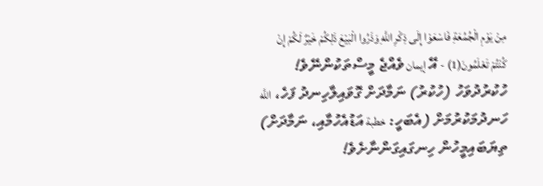مِنْ يَوْمِ الْجُمُعَةِ فَاسْعَوْا إِلَى ذِكْرِ اللَّهِ وَذَرُوا الْبَيْعَ ذَلِكُمْ خَيْرٌ لَكُمْ إِنْ كُنْتُمْ تَعْلَمُونَ(1) - އޭ إيمان ވެއްޖެ މީސްތަކުންނޭވެ! ހުކުރުދުވަހު (ހުކުރު) ނަމާދަށް ގޮވައިލާހިނދު ފަހެ، اللَّه ހަނދުމަކުރުމަށް (އެބަހީ: خطبة އަޑުއެހުމާއި، ނަމާދަށް) ތިޔަބައިމީހުން ހިނގައިގަންނާށެވެ!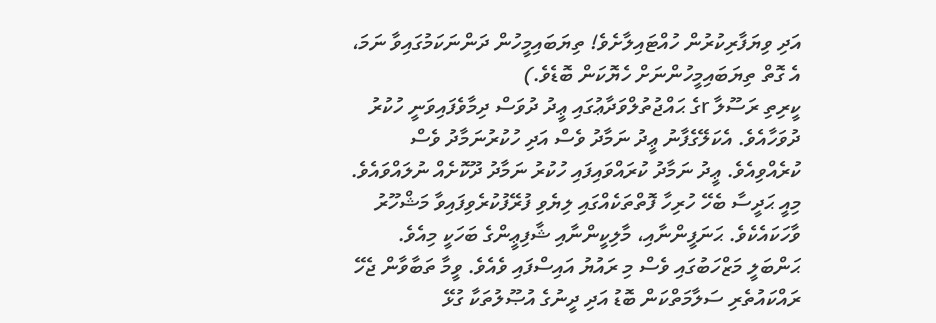އަދި ވިޔަފާރިކުރުން ހުއްޓައިލާށެވެ! ތިޔަބައިމީހުން ދަންނަކަމުގައިވާ ނަމަ، އެ ގޮތް ތިޔަބައިމީހުންނަށް ހެޔޮކަން ބޮޑެވެ.)
ކީރިތި ރަސޫލާ rގެ ޙައްޖުތުލްވަދާޢުގައި ޢީދު ދުވަސް ދިމާވެފައިވަނީ ހުކުރު ދުވަހާއެވެ. އެކަލޭގެފާނު ޢީދު ނަމާދު ވެސް އަދި ހުކުރުނަމާދު ވެސް ކުރެއްވިއެވެ. ޢީދު ނަމާދު ކުރައްވައިފައި ހުކުރު ނަމާދު ދޫކޮށެއް ނުލައްވައެވެ. މިއީ ޙަދީސާ ބެހޭ ހުރިހާ ފޮތްތަކެއްގައި ލިޔެވި ފުރޭފުކުރެވިފައިވާ މަޝްހޫރު ވާހަކައެކެވެ. ޙަނަފީންނާއި، މާލިކީންނާއި ޝާފިޢީންގެ ބަހަކީ މިއެވެ. ޙަންބަލީ މަޒްހަބުގައި ވެސް މި ރައުޔު އައިސްފައި ވެއެވެ. ވީމާ ތަބާވާން ޖެހޭ ރައްކައުތެރި ސަލާމަތްކަން ބޮޑު އަދި ދީނުގެ އުޞޫލުތަކާ ގުޅޭ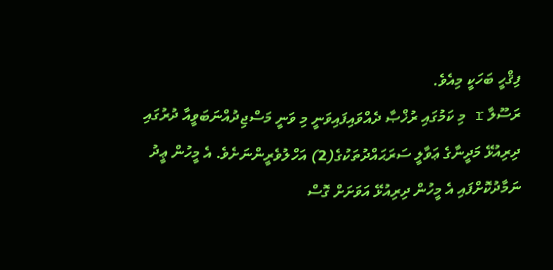ފިޤްހީ ބަހަކީ މިއެވެ.
ރަސޫލާ r މި ކަމުގައި ރުޚްޞާ ދެއްވައިފައިވަނީ މި ވަނީ މަސްޖިދުއްނަބަވީއާ ދުރުގައި ދިރިއުޅޭ މަދީނާގެ ޢަވާލީ ސަރަޙައްދުތަކުގެ(2) އަހްލުވެރީންނަށެވެ. އެ މީހުން ޢީދު ނަމާދުކޮށްފައި އެ މީހުން ދިރިއުޅޭ އަވަށަށް ގޮސް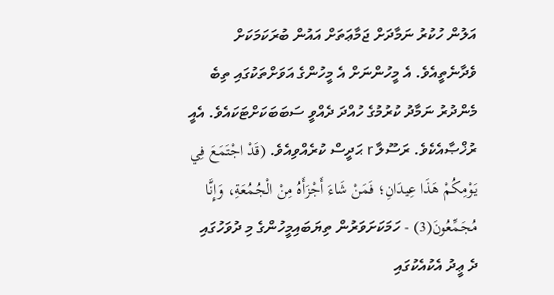އަލުން ހުކުރު ނަމާދަށް ޖަމާޢަތަށް އައުން ބުރަކަމަކަށް ވެދާނެތީއެވެ. އެ މީހުންނަށް އެ މީހުންގެ އަވަށްތަކުގައި ތިބެ މެންދުރު ނަމާދު ކުރުމުގެ ހުއްދަ ދެއްވީ ސަބަބަކަށްޓަކައެވެ. އެއީ ރުޚްޞާއެކެވެ. ރަސޫލާ r ޙަދީސް ކުރެއްވިއެވެ. (قَدْ اجْتَمَعَ فِي يَوْمِكُمْ هَذَا عِيدَانِ؛ فَمَنْ شَاءَ أَجْزَأَهُ مِنْ الْجُمُعَةِ، وَإِنَّا مُجَمِّعُونَ(3) - ހަމަކަށަވަރުން ތިޔަބައިމީހުންގެ މި ދުވަހުގައި ދެ ޢީދު އެކުއެކުގައި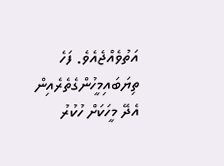އަތުވެއްޖެއެވެ. ފަހެ ތިޔަބައިމީހުންގެތެރެއިން އެދޭ މީހަކަށް ހުކުރު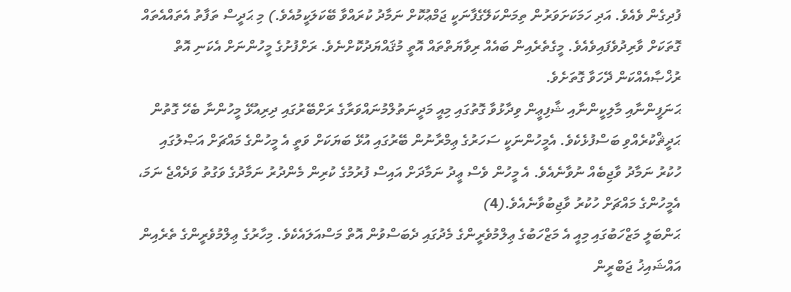ފުދިގެން ވެއެވެ. އަދި ހަމަކަށަވަރުން ތިމަންކަލޭގެފާނަކީ ޖަމްޢުކޮށް ނަމާދު ކުރައްވާ ބޭކަލަކީމުއެވެ.) މި ޙަދީސް ތަފާތު އެތައްއެތައް ގޮތަކަށް ވާރިދުވެފައިވެއެވެ. މީގެތެރެއިން ބައެއް ރިވާޔަތްތައް އޮތީ މުޤައްޔަދުކޮށްނެވެ. ރަށްފުށުގެ މީހުންނަށް އެކަނި އޮތް ރުޚްޞާއެއްކަން ދޭހަވާ ގޮތަށެވެ.
ޙަނަފީންނާއި މާލިކީންނާއި ޝާފިޢީން ވިދާޅުވާ ގޮތުގައި މިއީ މަދީނަތުލްމުނައްވަރާގެ ރަށްބޭރުގައި ދިރިއުޅޭ މީހުންނާ ބެހޭ ގޮތުން ޙަދީޘްކުރެއްވި ބަސްފުޅެކެވެ. އެމީހުންނަކީ ސަހަރުގެ ޢިމްރާނުން ބޭރުގައި އުޅޭ ބަޔަކަށް ވަތީ އެ މީހުންގެ މައްޗަށް އަޞްލުގައި ހުކުރު ނަމާދު ވާޖިބެއް ނުވާނެއެވެ. އެ މީހުން ވެސް ޢީދު ނަމާދަށް އައިސް ފުރުމުގެ ކުރިން މެންދުރު ނަމާދުގެ ވަގުތު ވަދެއްޖެ ނަމަ، އެމީހުންގެ މައްޗަށް ހުކުރު ވާޖިބުވާނެއެވެ.(4)
ޙަންބަލީ މަޒްހަބުގައި މިއީ އެ މަޒްހަބުގެ ޢިލްމުވެރީންގެ މެދުގައި ދެބަސްވުން އޮތް މަސްއަލައެކެވެ. މިހާރުގެ ޢިލްމުވެރީންގެ ތެރެއިން އައްޝައިޚު ޖަބްރީން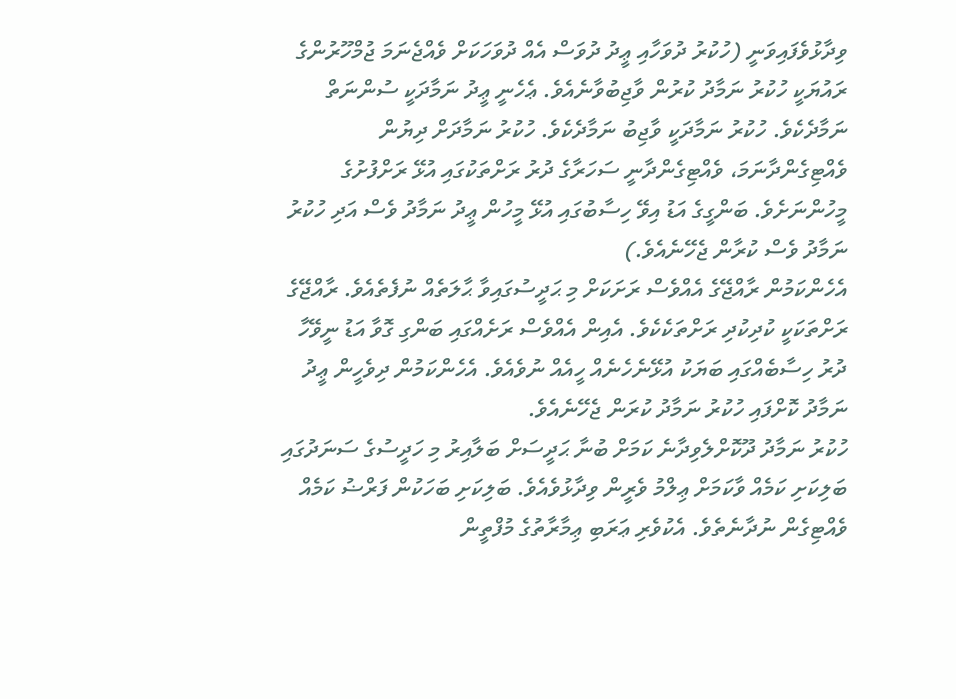ވިދާޅުވެފައިވަނީ (ހުކުރު ދުވަހާއި ޢީދު ދުވަސް އެއް ދުވަހަކަށް ވެއްޖެނަމަ ޖުމްހޫރުންގެ ރައުޔަކީ ހުކުރު ނަމާދު ކުރުން ވާޖިބުވާނެއެވެ. ޢެހެނީ ޢީދު ނަމާދަކީ ސުންނަތް ނަމާދެކެވެ. ހުކުރު ނަމާދަކީ ވާޖިބު ނަމާދެކެވެ. ހުކުރު ނަމާދަށް ދިޔުން ވެއްޓިގެންދާނަމަ، ވެއްޓިގެންދާނީ ސަހަރާގެ ދުރު ރަށްތަކުގައި އުޅޭ ރަށްފުށުގެ މީހުންނަށެވެ. ބަންގީގެ އަޑު އިވޭ ހިސާބުގައި އުޅޭ މީހުން ޢީދު ނަމާދު ވެސް އަދި ހުކުރު ނަމާދު ވެސް ކުރާން ޖެހޭނެއެވެ.)
އެހެންކަމުން ރާއްޖޭގެ އެއްވެސް ރަށަކަށް މި ޙަދީސުގައިވާ ޙާލަތެއް ނުފެތެއެވެ. ރާއްޖޭގެ ރަށްތަކަކީ ކުދިކުދި ރަށްތަކެކެވެ. އެއިން އެއްވެސް ރަށެއްގައި ބަންގި ގޮވާ އަޑު ނީވޭހާ ދުރު ހިސާބެއްގައި ބަޔަކު އުޅޭނެހެނެއް ހީއެއް ނުވެއެވެ. އެހެންކަމުން ދިވެހީން ޢީދު ނަމާދު ކޮށްފައި ހުކުރު ނަމާދު ކުރަން ޖެހޭނެއެވެ.
ހުކުރު ނަމާދު ދޫކޮށްލެވިދާނެ ކަމަށް ބުނާ ޙަދީސަށް ބަލާއިރު މި ހަދީސުގެ ސަނަދުގައި ބަލިކަށި ކަމެއް ވާކަމަށް ޢިލްމު ވެރީން ވިދާޅުވެއެވެ. ބަލިކަށި ބަހަކުން ފަރްޟު ކަމެއް ވެއްޓިގެން ނުދާނެތެވެ. އެކުވެރި ޢަރަބި ޢިމާރާތުގެ މުފްތީން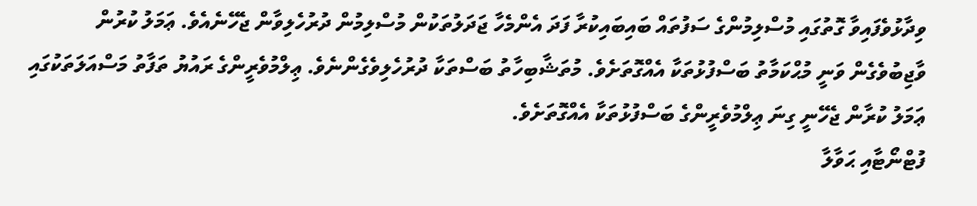ވިދާޅުވެފައިވާ ގޮތުގައި މުސްލިމުންގެ ސަފުތައް ބައިބައިކުރާ ފަދަ އެންމެހާ ޖަދަލުތަކުން މުސްލިމުން ދުރުހެލިވާން ޖެހޭނެއެވެ. ޢަމަލު ކުރުން ވާޖިބުވެގެން ވަނީ މުޙްކަމާތު ބަސްފުޅުތަކާ އެއްގޮތަށެވެ. މުތަޝާބިހާތު ބަސްތަކާ ދުރުހެލިވެގެންނެވެ. ޢިލްމުވެރީންގެ ރައުޔު ތަފާތު މަސްއަލަތަކުގައި ޢަމަލު ކުރާން ޖެހޭނީ ގިނަ ޢިލްމުވެރީންގެ ބަސްފުޅުތަކާ އެއްގޮތަށެވެ.
ފުޓްނޯޓާއި ޙަވާލާ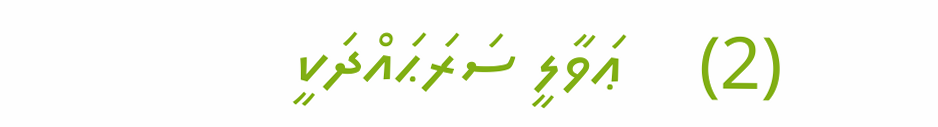(2)    ޢަވާލީ ސަރަޙައްދަކީ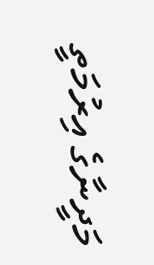މަދީނާގެ އިރުމަތީ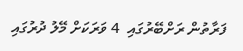ފަރާތުން ރަށްބޭރުގައި  4 ވަރަކަށް މޭލު ދުރުގައި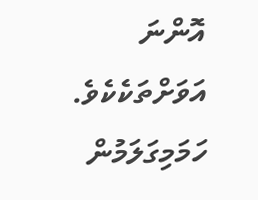އޮންނަ އަވަށްތަކެކެވެ.
ހަމަމިގަލަމުން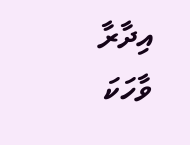އިދާރާ
ވާހަކަ